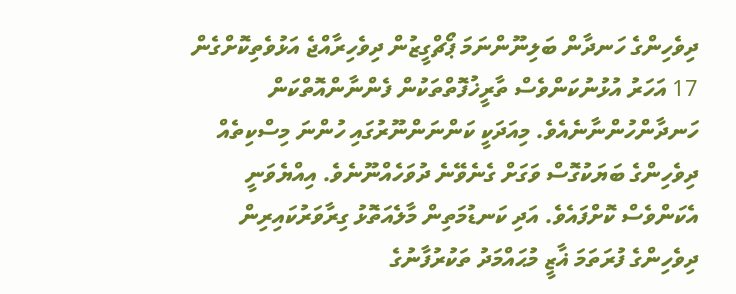ދިވެހިންގެ ހަނދާން ބަލިނޫންނަމަ ޕޯޗްގީޒުން ދިވެހިރާއްޖެ އަޅުވެތިކޮށްގެން 17 އަހަރު އުޅުނުކަންވެސް ތާރީޚުފޮތްތަކުން ފެންނާންއޮތްކަން ހަނދާންހުންނާނެއެވެ. މިއަދަކީ ކަންނަންނޫރުގައި ހުންނަ މިސްކިތެއް ދިވެހިންގެ ބަޔަކުގޮސް ވަގަށް ގެނެވޭނެ ދުވަހެއްނޫނެވެ. އިއްޔެވަނީ އެކަންވެސް ކޮށްފައެވެ. އަދި ކަނޑުމަތިން މާލެއަތޮޅު ގިރާވަރުކައިރިން ދިވެހިންގެ ފުރަތަމަ ޣާޒީ މުޙައްމަދު ތަކުރުފާނުގެ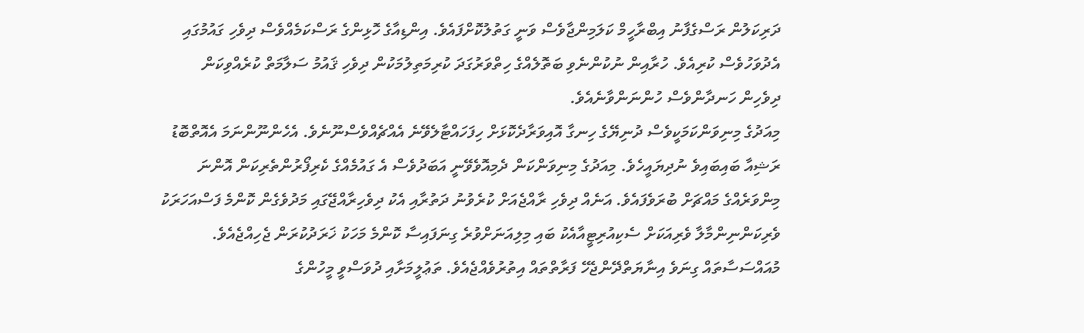ދަރިކަލުން ރަސްގެފާނު އިބްރާހީމް ކަލަމިންޖާވެސް ވަނީ ގަތުލުކޮށްފައެވެ. އިންޑިއާގެ ހޮޅިންގެ ރަސްކަމެއްވެސް ދިވެހި ގައުމުގައި އެދުވަހުވެސް ކުރިއެވެ. ހުރާއިން ނުކުންނެވި ބަތޮލެއްގެ ހިތްވަރުގަދަ ކުރިމަތިލުމަކުން ދިވެހި ޤައުމު ސަލާމަތް ކުރެއްވިކަން ދިވެހިން ހަނދާންވެސް ހުންނަންވާނެއެވެ.
މިއަދުގެ މިނިވަންކަމަކީވެސް ދުނިޔޭގެ ހިނގާ އޮއިވަރާދެކޮޅަށް ހިފަހައްޓާލެވޭނެ އެއްޗެއްވެސްނޫނެވެ. އެހެންނޫންނަމަ އެއޮތްބޮޑު ރަޝިއާ ބައިބައިވެ ނުދިޔައީހެވެ. މިއަދުގެ މިނިވަންކަން ދެމިއޮވެވޭނީ އަބަދުވެސް އެ ގައުމެއްގެ ކެރިފޯރުންތެރިކަން އޮންނަ މިންވަރެއްގެ މައްޗަށް ބުރަވެފައެވެ. އަނެއް ދިވެހި ރާއްޖެއަށް ކުރެވުނު ދަތުރާއި އެކު ދިވެހިރާއްޖޭގައި މަދުވެގެން ކޮންމެ ފަސްއަހަރަކު ވެރިކަންނިންމާލާ ވެރިއަކަށް ސެކިއުރިޓީއާއެކު ބައި މިލިއަނަށްވުރެ ގިނަފައިސާ ކޮންމެ މަހަކު ޚަރަދުކުރަން ޖެހިއްޖެއެވެ. މުއައްސަސާތައް ގިނަވެ އިނާޔަތްދޭންޖެހޭ ފަރާތްތައް އިތުރުވެއްޖެއެވެ. ތަޢުލީމަށާއި ދުވަސްވީ މީހުންގެ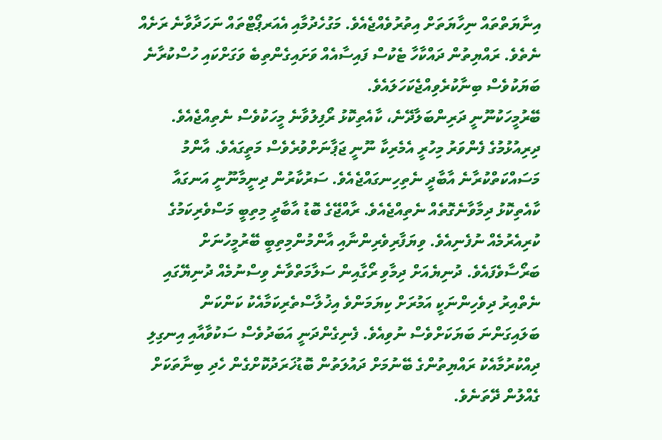އިނާޔަތްތައް ނިހާޔަތަށް އިތުރުވެއްޖެއެވެ. މަގުހެދުމާއި އެއަރޕޯޓްތައް ނަހަދާވާނެ ރަށެއް ނެތެވެ. ރައްޔިތުން ދައްކާހާ ޓެކުސް ފައިސާއެއް ވަށައިގެންތިބެ ވަގަށްކައި ހުސްކުރާނެ ބަޔަކުވެސް ބިނާކުރެވިއްޖެކަހަލައެވެ.
ބޭރުމީހަކުނޫނީ ދަރިންބަލާދޭނެ، ކާއެތިކޮޅު ރޯފިލުވާނެ މީހަކުވެސް ނެތިއްޖެއެވެ. ދިރިއުޅުމުގެ ފެންވަރު މިހުރީ އެމެރިކާ ނޫނީ ޖަޕާނަށްވުރެވެސް މަތީގައެވެ. އާންމު މަސައްކަތްކުރާނެ އާބާދީ ނެތިހިނގައްޖެއެވެ. ސަރުކާރުން ދިނީމާނޫނީ އަނގައާ ކާއެތިކޮޅު ދިމާވާނެގޮތެއް ނެތިއްޖެއެވެ. ރާއްޖޭގެ ބޮޑު އާބާދީ މިތިބީ މަސްވެރިކަމުގެ ކުރިއެރުމެއް ނުފެނިއެވެ. ވިޔަފާރިވެރިންނާއި އާންމުންމިތިބީ ބޭރުމީހުނަށް ބަރޯސާވެފައެވެ. ދުނިޔެއަށް ދިމާވި ރޯގާއިން ސަލާމަތްވާނެ ވިސްނުމެއް ދުނިޔޭގައި ނެތްއިރު ދިވެހިންނަކީ އަމުރަށް ކިޔަމަންވެ އިޚުލާސްތެރިކަމާއެކު ކަންކަން ބަލައިގަންނަ ބަޔަކަށްވެސް ނުވިއެވެ. ފެނިގެންދަނީ އަބަދުވެސް ސަކުވާއާއި އިނގިލި ދިއްކުރުމާއެކު ރައްޔިތުންގެ ބޭނުމަށް ދައުލަތުން ބޮޑުޚަރަދުކޮށްގެން ހެދި ބިނާތަކަށް ގެއްލުން ދޭތަނެވެ.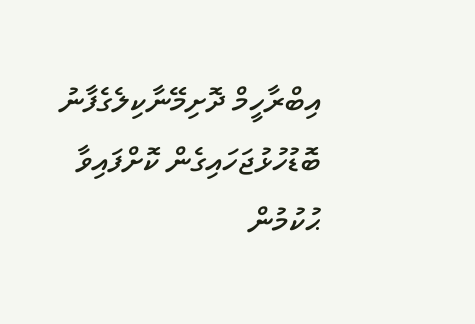އިބްރާހީމް ދޮށިމޭނާކިލެގެފާނު ބޮޑުހުޅުޖަހައިގެން ކޮށްފައިވާ ޙުކުމުން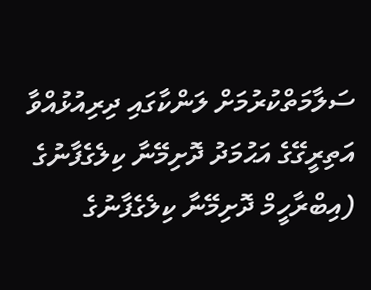ސަލާމަތްކުރުމަށް ލަންކާގައި ދިރިއުޅުއްވާ އަތިރީގޭގެ އަޙުމަދު ދޮށިމޭނާ ކިލެގެފާނުގެ (އިބްރާހީމް ދޮށިމޭނާ ކިލެގެފާނުގެ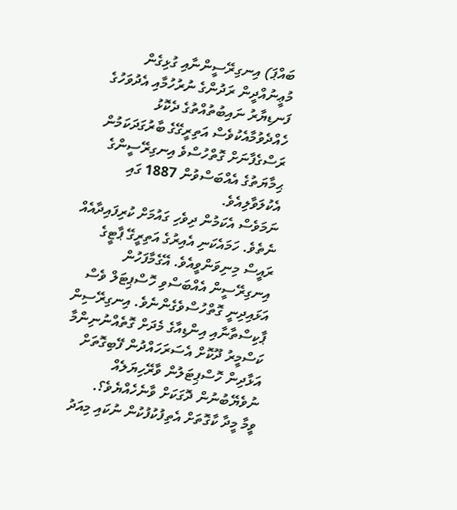ބައްޕަ) އިނގިރޭސީންނާއި ގުޅިގެން މުޢީނުއްދީން ރަދުންގެ ނުރުހުމާއި އެދުވަހުގެ ފަނޑިޔާރު ނައިބުތުއްތުގެ ދެކޮޅު ހެއްދެވުމާއެކުވެސް އަތިރީގޭގެ ބާރުގަދަކަމުން ރަސްގެފާނަށް ގޮތްހުސްވެ އިނގިރޭސީންގެ ޙިމާޔަތުގެ އެއްބަސްވުން 1887 ގައި އެކުލަވާލިއެވެ.
ނަމަވެސް އެކަމުން ދިވެހި ގައުމަށް ކުރިފައިދާއެއް ނެތެވެ. ހަމައެކަނި އެއިރުގެ އަތިރީގޭ ޕާޓީގެ ރައީސް މިނިވަންވީއެވެ. އޭގެމާފަހުން އިނގިރޭސީން އެއްބަސްވި ހޮސްޕިޓަލް ވެސް އަޅައިދިނީ ގޮތްހުސްވެގެންނެވެ. އިނގިރޭސިން ޕާކިސްތާނާއި އިންޑިއާގެ މެދަށް ގޮތެއްނުނިންމާ ކަސްމީރު ދޫކޮށް އެސަރަހައްދުން ފޭބިގޮތަށް އަޅާދިން ހޮސްޕިޓަލުން ވާރޭހިޔަލެއް ނުވެޔޭބުނުން ދޮގަކަށް ވާނެހެއްޔެވެ؟.
ވީމާ މީދާ ކާގޮތަށް އެތިފުކުފުކުން ނުކައި މިއަދު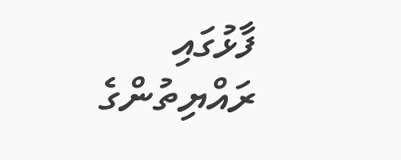ފާޅުގައި ރައްޔިތުންގެ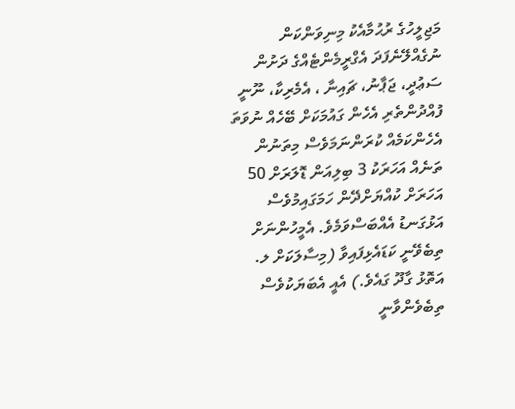މަޖިލީހުގެ ރުޙުމާއެކު މިނިވަންކަން ނުގެއްލޭނެފަދަ އެގްރީމެންޓެއްގެ ދަށުން ސަޢުދީ، ޖަޕާނު، ޗައިނާ ، އެމެރިކާ، ނޫނީ ފުއްދުންތެރި އެހެން ގައުމަކަށް ބޭހެއް ނުވަތަ އެހެންކަމެއް ކުރަންނަމަވެސް މިތަނުން ތަނެއް އަހަރަކު 3 ބިލިއަން ޑޮލަރަށް 50 އަހަރަށް ކުއްޔަށްދޭން ހަމަގައިމުވެސް އަޅުގަނޑު އެއްބަސްވަމެވެ. އެމީހުންނަށް ތިބެވޭނީ ކަޑައެޅިފައިވާ (މިސާލަކަށް ލ. އަތޮޅު ގާދޫ ގައެވެ.) އެއީ އެބަޔަކުވެސް ތިބެވެންވާނީ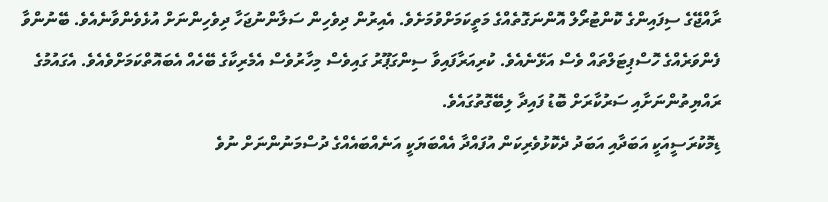ރާއްޖޭގެ ސިފައިންގެ ކޮންޓުރޯލް އޮންނަގޮތެއްގެ މަތީކަމަށްވުމަށެވެ. އެއިރުން ދިވެހިން ސަލާންނުޖަހާ ދިވެހިންނަށް އުޅެވެންވާނެއެވެ. ބޭނުންވާ ފެންވަރެއްގެ ހޮސްޕިޓަލްތައް ވެސް އަޅޭނެއެވެ. ކުރިއަރާފައިވާ ސިންގަޕޫރު ގައިވެސް މިހާރުވެސް އެމެރިކާގެ ބޭހެއް އެބައޮތްކަމަށްވެއެވެ. އެގައުމުގެ ރައްޔިތުންނަށާއި ސަރުކާރަށް ބޮޑު ފައިދާ ލިބޭގޮތުގައެވެ.
ޑިމޮކުރަސީއަކީ އަބަދާއި އަބަދު ދެކޮޅުވެރިކަން އުފައްދާ އެއްބަޔަކީ އަނެއްބައެއްގެ ދުސްމަނުންނަށް ނުވެ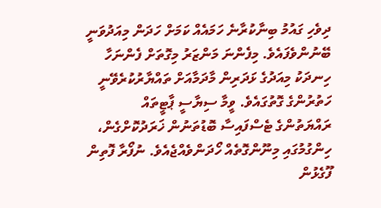ދިވެހި ގައުމު ބިނާކުރާނެ ހަމައެއް ކަމަށް ހަދަން މިއަދުވަނީ ބޭނުންވެފައެވެ. މިފެންނަ މަންޒަރު މިގޮތަށް ފެންނަހާ ހިނދަކު މިއަދުގެ ޅަދަރިން މާދަމާއަށް ތައްޔާރުކުރެވޭނީ ހަތުރުންގެ ގޮތުގައެވެ. ވީމާ ސިޔާސީ ޕާޓީތައް ރައްޔަތުންގެ ޓެސްފައިސާ ބޮޑުތަނުން ޚަރަދުކޮށްގެން، ހިންގުމުގައި މިނޫންގޮތެއް ހޯދަންވެއްޖެއެވެ. ނުފޯރާ ފޮތިން ފޫގެޅުން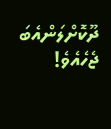ދޫކޮށްލަންއެބަ ޖެހެއެވެ!